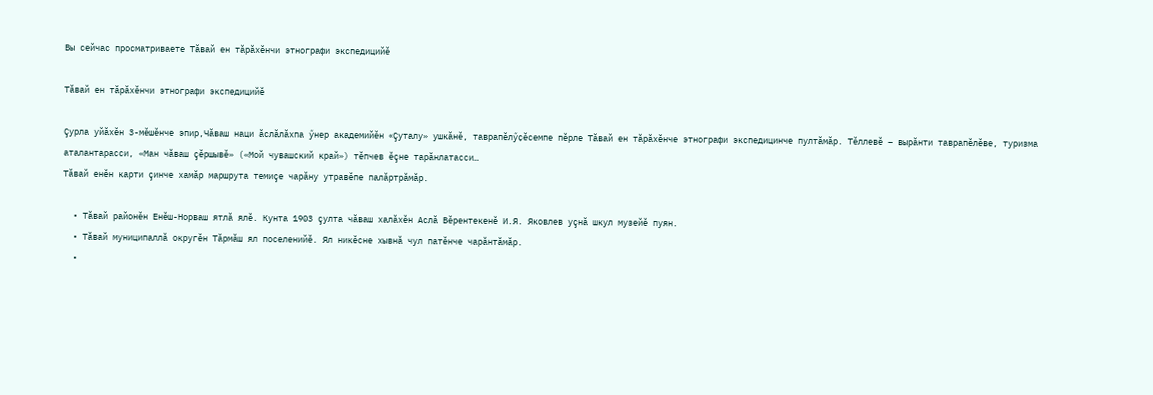Вы сейчас просматриваете Тӑвай ен тӑрӑхӗнчи этнографи экспедицийӗ

Тӑвай ен тӑрӑхӗнчи этнографи экспедицийӗ

Çурла уйăхěн 3-мěшěнче эпир,Чăваш наци ăслăлăхпа ӳнер академийěн «Çуталу» ушкăнě, таврапӗлӳҫӗсемпе пӗрле Тӑвай ен тӑрӑхӗнче этнографи экспедицинче пултăмăр. Тěллевě – вырăнти таврапěлěве, туризма аталантарасси, «Ман чăваш çěршывě» («Мой чувашский край») тěпчев ěçне тарăнлатасси…
Тăвай енěн карти çинче хамăр маршрута темиçе чарăну утравěпе палăртрăмăр.

  • Тăвай районěн Енěш-Норваш ятлă ялě. Кунта 1903 çулта чăваш халăхěн Аслă Вěрентекенě И.Я. Яковлев уçнă шкул музейě пуян.
  • Тӑвай муниципаллă округěн Тăрмӑш ял поселенийӗ. Ял никěсне хывнă чул патěнче чарăнтăмăр.
  •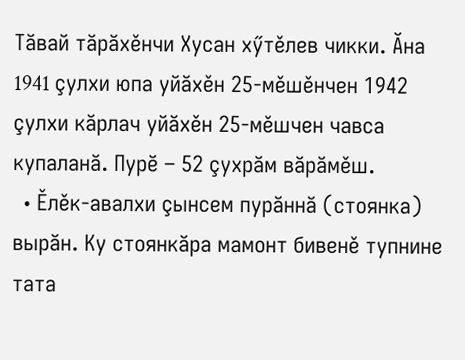Тăвай тăрăхěнчи Хусан хӳтěлев чикки. Ăна 1941 çулхи юпа уйăхěн 25-мěшěнчен 1942 çулхи кăрлач уйăхěн 25-мěшчен чавса купаланӑ. Пурӗ – 52 çухрăм вăрăмěш.
  • Ěлěк-авалхи çынсем пурăннă (стоянка) вырăн. Ку стоянкăра мамонт бивенě тупнине тата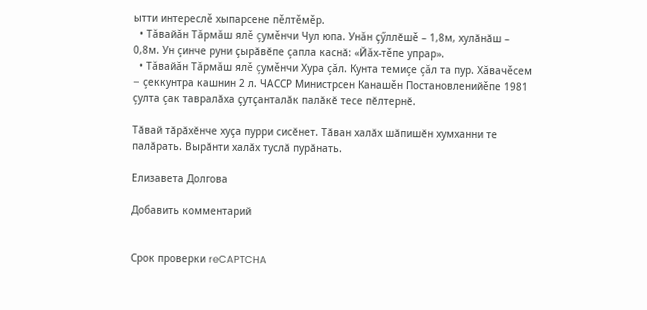ытти интереслě хыпарсене пěлтěмěр.
  • Тăвайăн Тăрмăш ялě çумěнчи Чул юпа. Унăн ҫӳллӗшě – 1,8м, хулӑнӑш – 0,8м. Ун çинче руни ҫырӑвӗпе çапла каснӑ: «Йăх-тěпе упрар».
  • Тăвайăн Тăрмăш ялě çумěнчи Хура çăл. Кунта темиçе çăл та пур. Хăвачěсем – çеккунтра кашнин 2 л. ЧАССР Министрсен Канашěн Постановленийěпе 1981 çулта çак тавралӑха ҫутҫанталӑк палӑкӗ тесе пӗлтернӗ.

Тӑвай тӑрӑхӗнче хуҫа пурри сисӗнет. Тӑван халӑх шӑпишӗн хумханни те палӑрать. Вырӑнти халӑх туслӑ пурӑнать.

Елизавета Долгова

Добавить комментарий


Срок проверки reCAPTCHA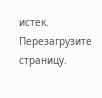истек. Перезагрузите страницу.